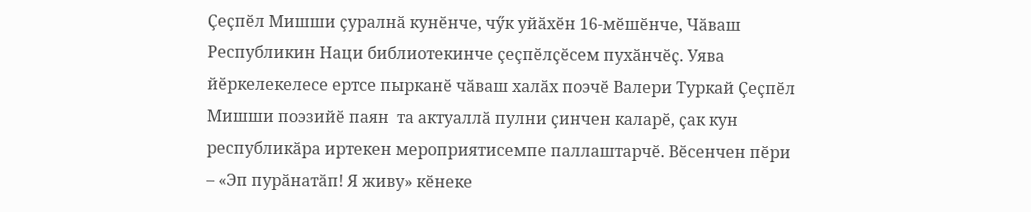Ҫеҫпӗл Мишши ҫуралнӑ кунӗнче, чӳк уйӑхӗн 16-мӗшӗнче, Чӑваш Республикин Наци библиотекинче ҫеҫпӗлҫӗсем пухӑнчӗҫ. Уява йӗркелекелесе ертсе пырканӗ чӑваш халӑх поэчӗ Валери Туркай Ҫеҫпӗл Мишши поэзийӗ паян  та актуаллӑ пулни ҫинчен каларӗ, ҫак кун республикӑра иртекен мероприятисемпе паллаштарчӗ. Вӗсенчен пӗри – «Эп пурӑнатӑп! Я живу» кӗнеке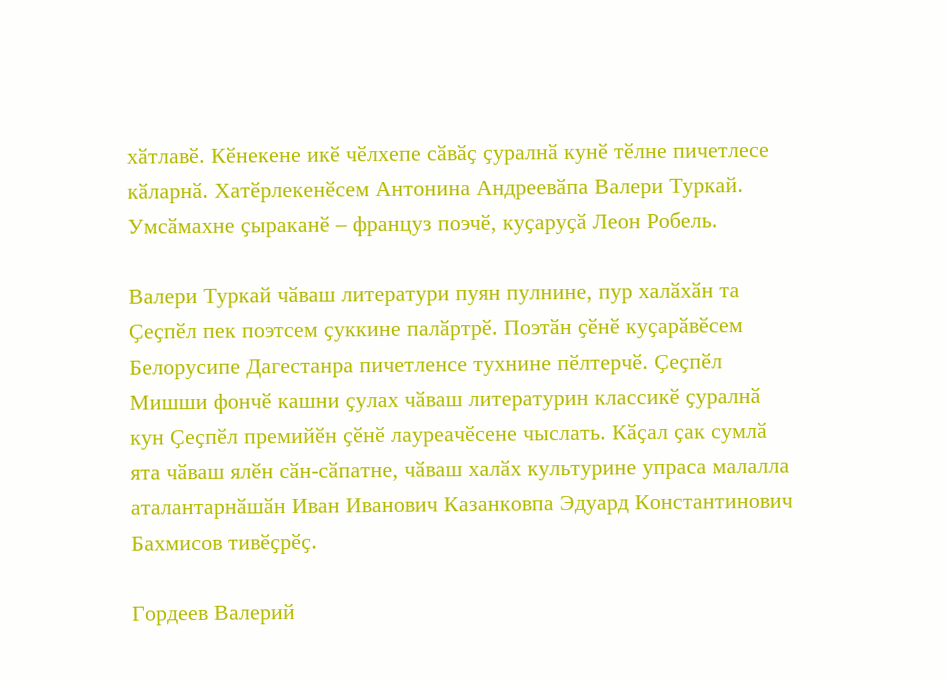хӑтлавӗ. Кӗнекене икӗ чӗлхепе сӑвӑҫ ҫуралнӑ кунӗ тӗлне пичетлесе кӑларнӑ. Хатӗрлекенӗсем Антонина Андреевӑпа Валери Туркай. Умсӑмахне ҫыраканӗ – француз поэчӗ, куҫаруҫӑ Леон Робель.

Валери Туркай чӑваш литератури пуян пулнине, пур халӑхӑн та Ҫеҫпӗл пек поэтсем ҫуккине палӑртрӗ. Поэтӑн ҫӗнӗ куҫарӑвӗсем Белорусипе Дагестанра пичетленсе тухнине пӗлтерчӗ. Ҫеҫпӗл Мишши фончӗ кашни ҫулах чӑваш литературин классикӗ ҫуралнӑ кун Ҫеҫпӗл премийӗн ҫӗнӗ лауреачӗсене чыслать. Кӑҫал ҫак сумлӑ ята чӑваш ялӗн сӑн-сӑпатне, чӑваш халӑх культурине упраса малалла аталантарнӑшӑн Иван Иванович Казанковпа Эдуард Константинович Бахмисов тивӗҫрӗҫ.

Гордеев Валерий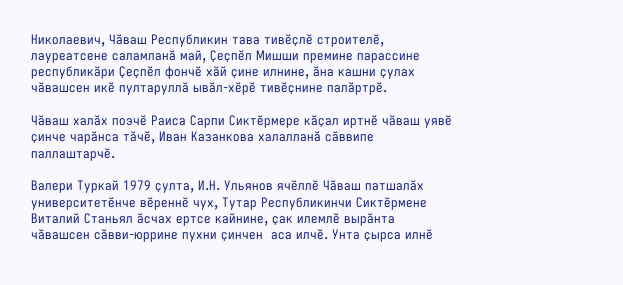Николаевич, Чӑваш Республикин тава тивӗҫлӗ строителӗ, лауреатсене саламланӑ май, Ҫеҫпӗл Мишши премине парассине республикӑри Ҫеҫпӗл фончӗ хӑй ҫине илнине, ӑна кашни ҫулах чӑвашсен икӗ пултаруллӑ ывӑл-хӗрӗ тивӗҫнине палӑртрӗ.

Чӑваш халӑх поэчӗ Раиса Сарпи Сиктӗрмере кӑҫал иртнӗ чӑваш уявӗ ҫинче чарӑнса тӑчӗ, Иван Казанкова халалланӑ сӑввипе паллаштарчӗ.

Валери Туркай 1979 ҫулта, И.Н. Ульянов ячӗллӗ Чӑваш патшалӑх университетӗнче вӗреннӗ чух, Тутар Республикинчи Сиктӗрмене Виталий Станьял ӑсчах ертсе кайнине, ҫак илемлӗ вырӑнта чӑвашсен сӑвви-юррине пухни ҫинчен  аса илчӗ. Унта ҫырса илнӗ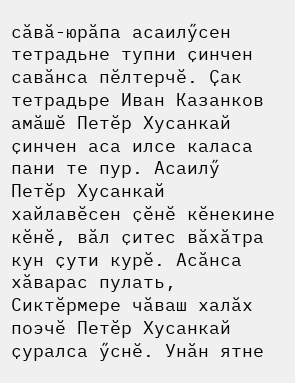сӑвӑ-юрӑпа асаилӳсен тетрадьне тупни ҫинчен савӑнса пӗлтерчӗ. Ҫак тетрадьре Иван Казанков амӑшӗ Петӗр Хусанкай ҫинчен аса илсе каласа пани те пур. Асаилӳ Петӗр Хусанкай хайлавӗсен ҫӗнӗ кӗнекине кӗнӗ, вӑл ҫитес вӑхӑтра кун ҫути курӗ. Асӑнса хӑварас пулать, Сиктӗрмере чӑваш халӑх поэчӗ Петӗр Хусанкай ҫуралса ӳснӗ. Унӑн ятне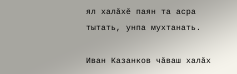ял халӑхӗ паян та асра тытать, унпа мухтанать.

Иван Казанков чӑваш халӑх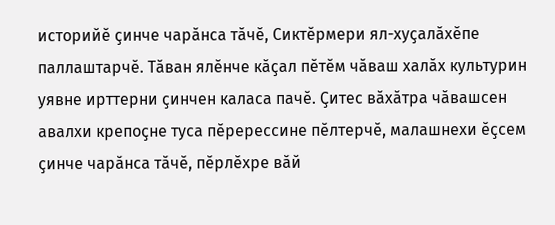историйӗ ҫинче чарӑнса тӑчӗ, Сиктӗрмери ял-хуҫалӑхӗпе паллаштарчӗ. Тӑван ялӗнче кӑҫал пӗтӗм чӑваш халӑх культурин уявне ирттерни ҫинчен каласа пачӗ. Ҫитес вӑхӑтра чӑвашсен авалхи крепоҫне туса пӗререссине пӗлтерчӗ, малашнехи ӗҫсем ҫинче чарӑнса тӑчӗ, пӗрлӗхре вӑй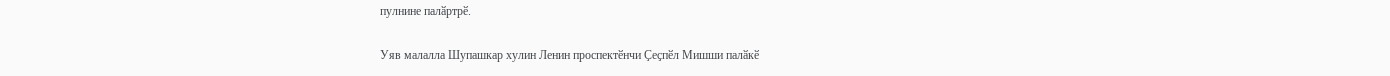пулнине палӑртрӗ.

Уяв малалла Шупашкар хулин Ленин проспектӗнчи Ҫеҫпӗл Мишши палӑкӗ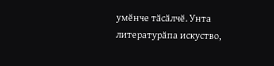умӗнче тӑсӑлчӗ. Унта литературӑпа искуство,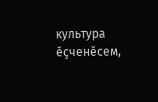культура ӗҫченӗсем,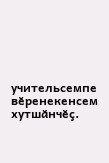учительсемпе вӗренекенсем хутшӑнчӗҫ.